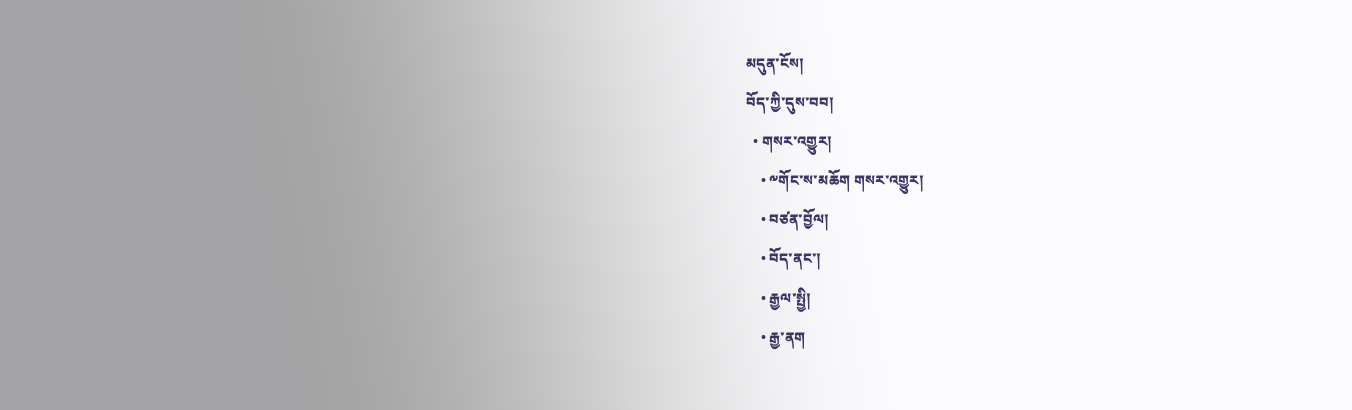མདུན་ངོས།
བོད་ཀྱི་དུས་བབ།
  • གསར་འགྱུར།
    • ༸གོང་ས་མཆོག གསར་འགྱུར།
    • བཙན་བྱོལ།
    • བོད་ནང་།
    • རྒྱལ་སྤྱི།
    • རྒྱ་ནག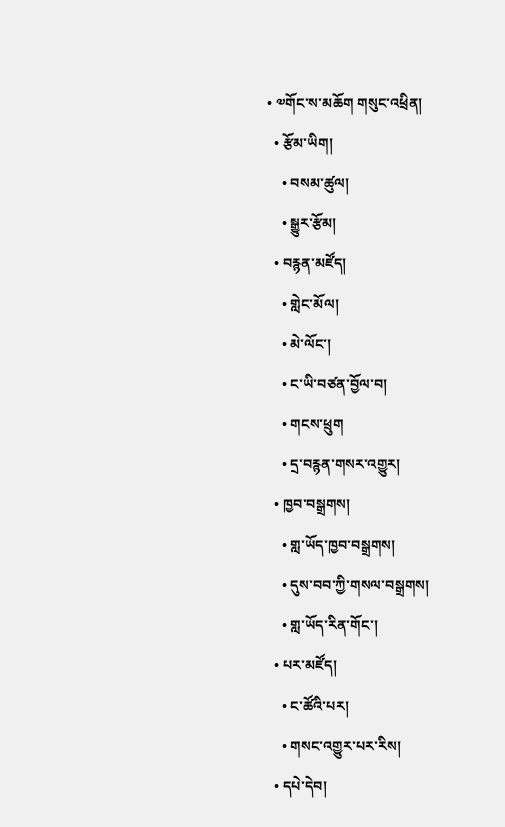• ༧གོང་ས་མཆོག གསུང་འཕྲིན།
  • རྩོམ་ཡིག།
    • བསམ་ཚུལ།
    • སྒྱུར་རྩོམ།
  • བརྙན་མཛོད།
    • གླེང་མོལ།
    • མེ་ལོང་།
    • ང་ཡི་བཙན་བྱོལ་བ།
    • གངས་ཕྲུག
    • དྲ་བརྙན་གསར་འགྱུར།
  • ཁྱབ་བསྒྲགས།
    • གླ་ཡོད་ཁྱབ་བསྒྲགས།
    • དུས་བབ་ཀྱི་གསལ་བསྒྲགས།
    • གླ་ཡོད་རིན་གོང་།
  • པར་མཛོད།
    • ང་ཚོའི་པར།
    • གསང་འགྱུར་པར་རིས།
  • དཔེ་དེབ།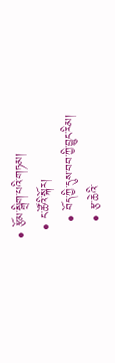• རྩོམ་སྒྲིག་པའི་གཏམ།
  • ང་ཚོའི་སྐོར།
    • བོད་ཀྱི་དུས་བབ་ཀྱི་བྱུང་རིམ།
    • རྩ་ཆེའི་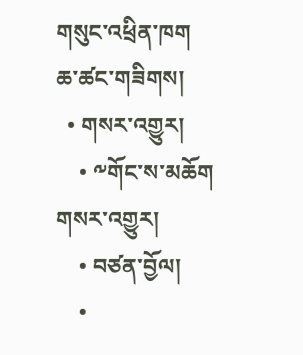གསུང་འཕྲིན་ཁག
ཆ་ཚང་གཟིགས།
  • གསར་འགྱུར།
    • ༸གོང་ས་མཆོག གསར་འགྱུར།
    • བཙན་བྱོལ།
    •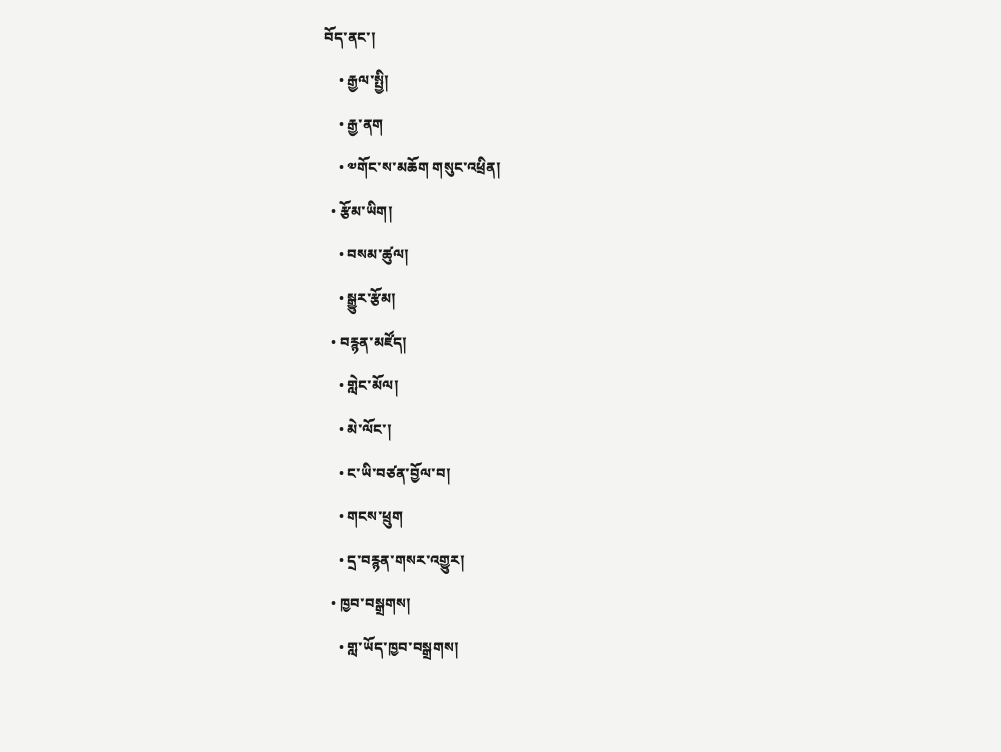བོད་ནང་།
    • རྒྱལ་སྤྱི།
    • རྒྱ་ནག
    • ༧གོང་ས་མཆོག གསུང་འཕྲིན།
  • རྩོམ་ཡིག།
    • བསམ་ཚུལ།
    • སྒྱུར་རྩོམ།
  • བརྙན་མཛོད།
    • གླེང་མོལ།
    • མེ་ལོང་།
    • ང་ཡི་བཙན་བྱོལ་བ།
    • གངས་ཕྲུག
    • དྲ་བརྙན་གསར་འགྱུར།
  • ཁྱབ་བསྒྲགས།
    • གླ་ཡོད་ཁྱབ་བསྒྲགས།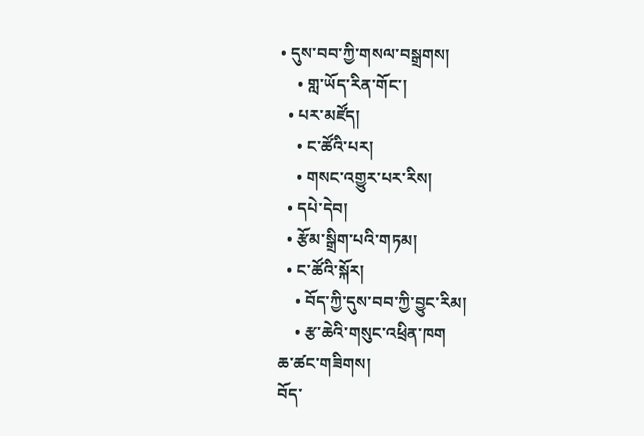• དུས་བབ་ཀྱི་གསལ་བསྒྲགས།
    • གླ་ཡོད་རིན་གོང་།
  • པར་མཛོད།
    • ང་ཚོའི་པར།
    • གསང་འགྱུར་པར་རིས།
  • དཔེ་དེབ།
  • རྩོམ་སྒྲིག་པའི་གཏམ།
  • ང་ཚོའི་སྐོར།
    • བོད་ཀྱི་དུས་བབ་ཀྱི་བྱུང་རིམ།
    • རྩ་ཆེའི་གསུང་འཕྲིན་ཁག
ཆ་ཚང་གཟིགས།
བོད་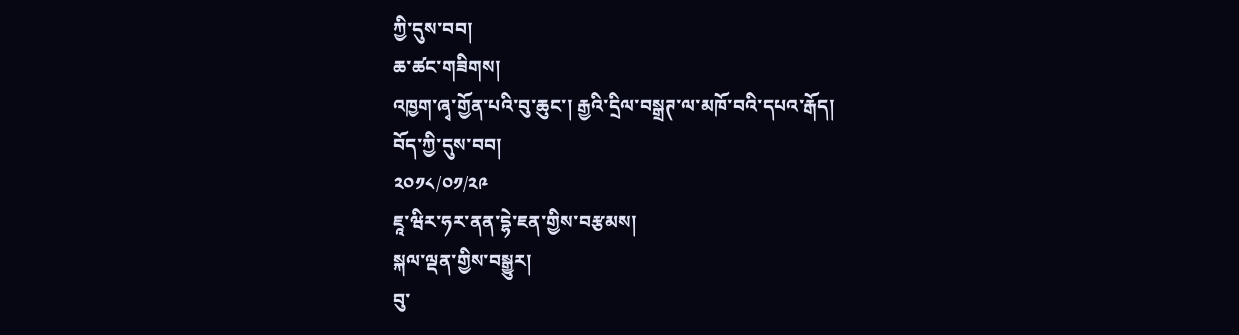ཀྱི་དུས་བབ།
ཆ་ཚང་གཟིགས།
འཁྱག་ཞྭ་གྱོན་པའི་བུ་ཆུང་། རྒྱའི་དྲིལ་བསྒྲཊ་ལ་མཁོ་བའི་དཔའ་རྒོད།
བོད་ཀྱི་དུས་བབ།
༢༠༡༨/༠༡/༢༩
ཇཱ་ཝིར་ཧར་ནན་དྷེ་ཇན་གྱིས་བརྩམས།
སྐལ་ལྡན་གྱིས་བསྒྱུར།
བུ་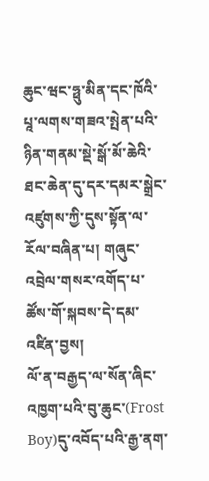ཆུང་ཝང་ཧྥུ་མིན་དང་ཁོའི་པཱ་ལགས་གཟའ་སྤེན་པའི་ཉིན་གནམ་སྡེ་སྒོ་མོ་ཆེའི་ཐང་ཆེན་དུ་དར་དམར་སྒྲེང་འཛུགས་ཀྱི་དུས་སྟོན་ལ་རོལ་བཞིན་པ། གཞུང་འབྲེལ་གསར་འགོད་པ་ཚོས་གོ་སྐབས་དེ་དམ་འཛིན་བྱས།
ལོ་ན་བརྒྱད་ལ་སོན་ཞིང་འཁྱག་པའི་བུ་ཆུང་(Frost Boy)དུ་འབོད་པའི་རྒྱ་ནག་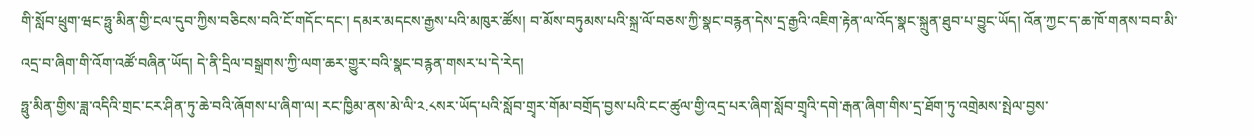གི་སློབ་ཕྲུག་ཝང་ཧྥུ་མིན་གྱི་ངལ་དུབ་ཀྱིས་བཅིངས་བའི་ངོ་གདོང་དང་། དམར་མདངས་རྒྱས་པའི་མཁུར་ཚོས། བ་མོས་བཏུམས་པའི་སྐྲ་ལོ་བཅས་ཀྱི་སྣང་བརྙན་དེས་དྲ་རྒྱའི་འཇིག་རྟེན་ལ་འོད་སྣང་སྐྲུན་ཐུབ་པ་བྱུང་ཡོད། འོན་ཀྱང་ད་ཆ་ཁོ་གནས་བབ་མི་འདྲ་བ་ཞིག་གི་འོག་འཚོ་བཞིན་ཡོད། དེ་ནི་དྲིལ་བསྒྲགས་ཀྱི་ལག་ཆར་གྱུར་བའི་སྣང་བརྙན་གསར་པ་དེ་རེད།
ཧྥུ་མིན་གྱིས་ཟླ་འདིའི་གྲང་ངར་ཤིན་ཏུ་ཆེ་བའི་ཞོགས་པ་ཞིག་ལ། རང་ཁྱིམ་ནས་མེ་ལི་༢.༨སར་ཡོད་པའི་སློབ་གྲྭར་གོམ་བགྲོད་བྱས་པའི་ངང་ཚུལ་གྱི་འདྲ་པར་ཞིག་སློབ་གྲྭའི་དགེ་རྒན་ཞིག་གིས་དྲ་ཐོག་ཏུ་འགྲེམས་སྤེལ་བྱས་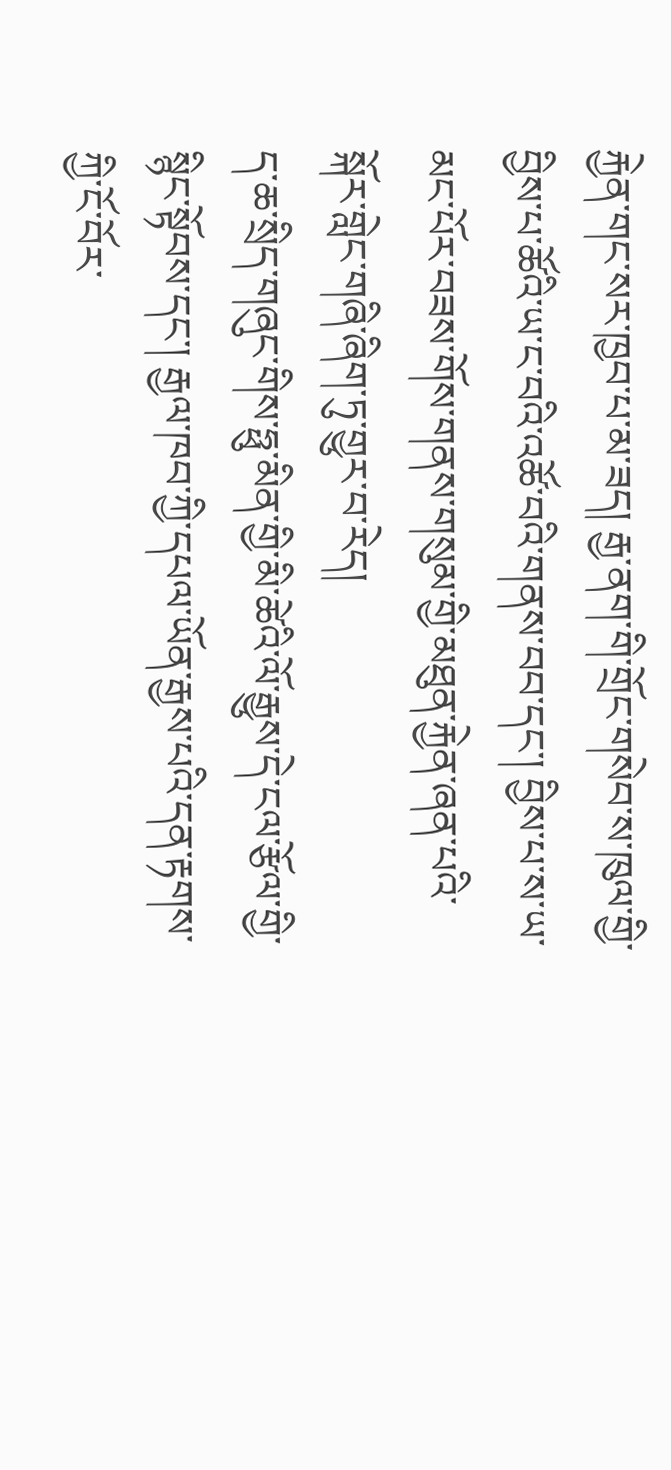རྐྱེན་གང་སར་ཁྱབ་པ་མ་ཟད། རྒྱ་ནག་གི་གྲོང་གསེབ་ས་ཁུལ་གྱི་བྱིས་པ་ཚོའི་ཡ་ང་བའི་འཚོ་བའི་གནས་བབ་དང་། བྱིས་པ་ས་ཡ་མང་པོར་བཟས་གོས་གནས་གསུམ་གྱི་མཐུན་རྐྱེན་ཞན་པའི་སྐོར་གླེང་གཞི་ཞིག་ཏུ་གྱུར་བ་རེད།
ད་ཆ་སྲིད་གཞུང་གིས་ཧྥུ་མིན་གྱི་མི་ཚེའི་ལོ་རྒྱུས་དེ་ངལ་རྩོལ་གྱི་སྙིང་སྟོབས་དང་། རྒྱལ་ཁབ་ཀྱི་དཔལ་ཡོན་རྒྱས་པའི་དན་རྟགས་ཀྱི་ངོ་བོར་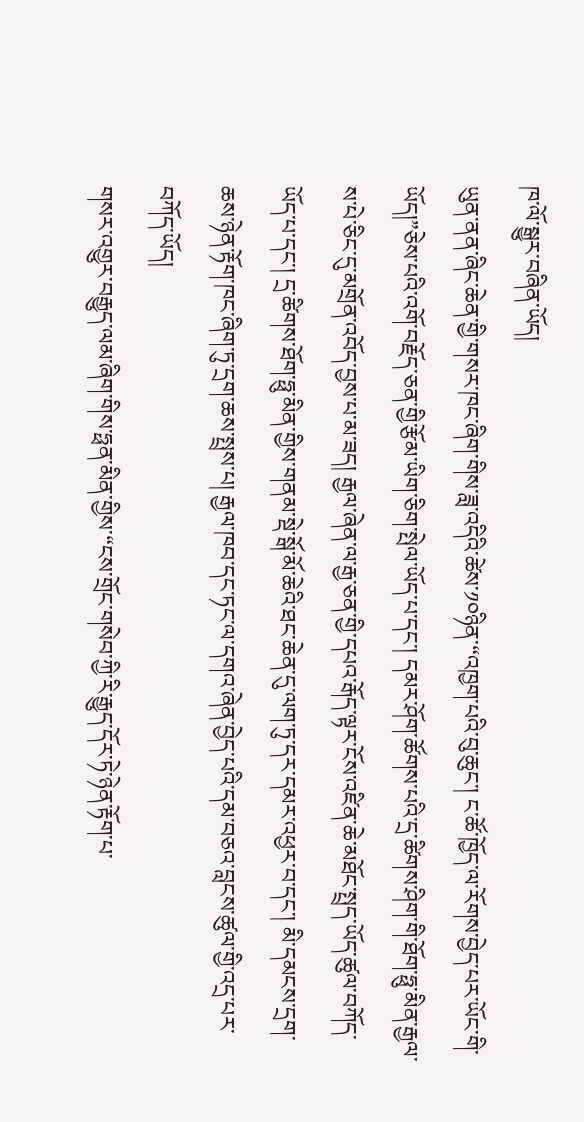ཁ་ལོ་སྒྱུར་བཞིན་ཡོད།
ཡུན་ནན་ཞིང་ཆེན་གྱི་གསར་ཁང་ཞིག་གིས་ཟླ་འདིའི་ཚེས་༡༠ཉིན་“འཁྱག་པའི་བུ་ཆུང་། ང་ཚོ་ཁྱོད་ལ་རོགས་བྱེད་པར་ཡོང་གི་ཡོད།”ཅེས་པའི་འགོ་བརྗོད་ཅན་གྱི་རྩོམ་ཡིག་ཅིག་སྤེལ་ཡོད་པ་དང་། དམར་ཤོག་ཚོགས་པའི་དྲ་ཚིགས་ཤིག་གི་ཐོག་ཧྥུ་མིན་རྒྱལ་ས་པེ་ཅིང་དུ་མགྲོན་འབོད་བྱས་པ་མ་ཟད། རྒྱལ་ཞེན་ལ་རྒྱ་ཅན་གྱི་དཔའ་རྒོད་ལྟར་ངོས་འཛིན་ཆེ་མཐོང་སྤྲད་ཡོད་ཚུལ་བཀོད་ཡོད་པ་དང་། དྲ་ཚིགས་ཐོག་ཧྥུ་མིན་གྱིས་གནམ་སྡེ་སྒོ་མོ་ཆེའི་ཐང་ཆེན་དུ་ལག་ཏུ་དར་དམར་འཕྱར་བ་དང་། མི་དམངས་དྲག་ཆས་ཉེན་རྟོག་ཁང་ཞིག་ཏུ་དྲག་ཆས་སྤྲས་པ། རྒྱལ་ཁབ་དང་ཏང་ལ་དགའ་ཞེན་བྱེད་པའི་དམ་བཅའ་བླངས་ཚུལ་གྱི་འདྲ་པར་བཀོད་ཡོད།
གསར་འགྱུར་བརྒྱུད་ལམ་ཞིག་གིས་ཧྥན་མིན་གྱིས་“ངས་གྲོང་གསེབ་ཀྱི་རི་རྒྱུད་དོར་ཏེ་ཉེན་རྟོག་པ་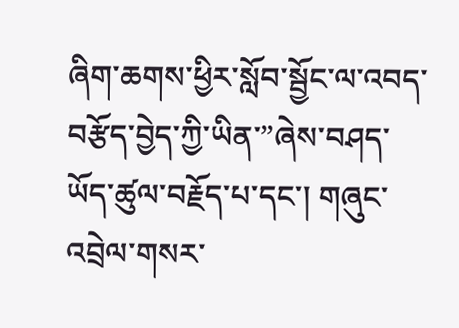ཞིག་ཆགས་ཕྱིར་སློབ་སྦྱོང་ལ་འབད་བརྩོད་བྱེད་ཀྱི་ཡིན་”ཞེས་བཤད་ཡོད་ཚུལ་བརྗོད་པ་དང་། གཞུང་འབྲེལ་གསར་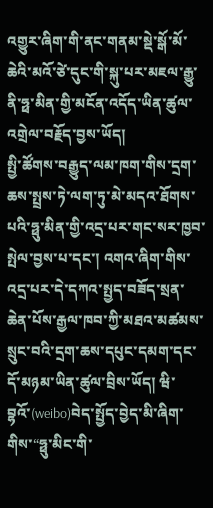འགྱུར་ཞིག་གི་ནང་གནམ་སྡེ་སྒོ་མོ་ཆེའི་མའོ་ཙེ་དུང་གི་སྐུ་པར་མཇལ་རྒྱུ་ནི་ཧྥ་མིན་གྱི་མངོན་འདོད་ཡིན་ཚུལ་འགྲེལ་བརྗོད་བྱས་ཡོད།
སྤྱི་ཚོགས་བརྒྱུད་ལམ་ཁག་གིས་དྲག་ཆས་སྤྲས་ཏེ་ལག་ཏུ་མེ་མདའ་ཐོགས་པའི་ཧྥུ་མིན་གྱི་འདྲ་པར་གང་སར་ཁྱབ་སྤེལ་བྱས་པ་དང་། འགའ་ཞིག་གིས་འདྲ་པར་དེ་དཀའ་སྤྱད་བཟོད་སྲན་ཆེན་པོས་རྒྱལ་ཁབ་ཀྱི་མཐའ་མཚམས་སྲུང་བའི་དྲག་ཆས་དཔུང་དམག་དང་དོ་མཉམ་ཡིན་ཚུལ་བྲིས་ཡོད། ཝི་བྷའོ་(weibo)བེད་སྤྱོད་བྱེད་མི་ཞིག་གིས་“ཧྥུ་མིང་གི་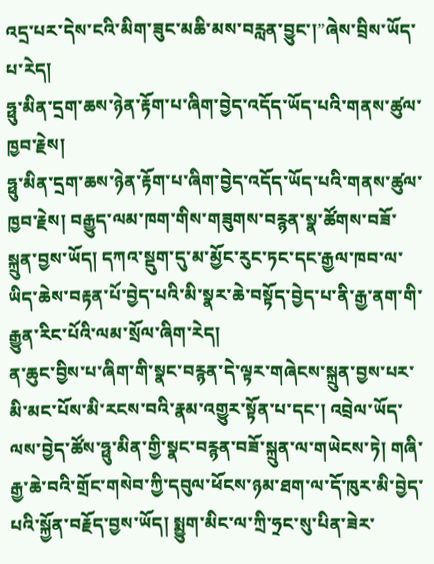འདྲ་པར་དེས་ངའི་མིག་ཟུང་མཆི་མས་བརླན་བྱུང་།”ཞེས་བྲིས་ཡོད་པ་རེད།
ཧྥུ་མིན་དྲག་ཆས་ཉེན་རྟོག་པ་ཞིག་བྱེད་འདོད་ཡོད་པའི་གནས་ཚུལ་ཁྱབ་རྗེས།
ཧྥུ་མིན་དྲག་ཆས་ཉེན་རྟོག་པ་ཞིག་བྱེད་འདོད་ཡོད་པའི་གནས་ཚུལ་ཁྱབ་རྗེས། བརྒྱུད་ལམ་ཁག་གིས་གཟུགས་བརྙན་སྣ་ཚོགས་བཟོ་སྐྲུན་བྱས་ཡོད། དཀའ་སྡུག་དུ་མ་མྱོང་རུང་ཏང་དང་རྒྱལ་ཁབ་ལ་ཡིད་ཆེས་བརྟན་པོ་བྱེད་པའི་མི་སྣར་ཆེ་བསྟོད་བྱེད་པ་ནི་རྒྱ་ནག་གི་རྒྱུན་རིང་པོའི་ལམ་སྲོལ་ཞིག་རེད།
ན་ཆུང་བྱིས་པ་ཞིག་གི་སྣང་བརྙན་དེ་ལྟར་གཞེངས་སྐྲུན་བྱས་པར་མི་མང་པོས་མི་རངས་བའི་རྣམ་འགྱུར་སྟོན་པ་དང་། འབྲེལ་ཡོད་ལས་བྱེད་ཚོས་ཧྥུ་མིན་གྱི་སྣང་བརྙན་བཟོ་སྐྲུན་ལ་གཡེངས་ཏེ། གཞི་རྒྱ་ཆེ་བའི་གྲོང་གསེབ་ཀྱི་དབུལ་ཕོངས་ཉམ་ཐག་ལ་དོ་ཁུར་མི་བྱེད་པའི་སྐྱོན་བརྗོད་བྱས་ཡོད། སྨྱུག་མིང་ལ་ཀྲི་ཧྲང་སུ་པིན་ཟེར་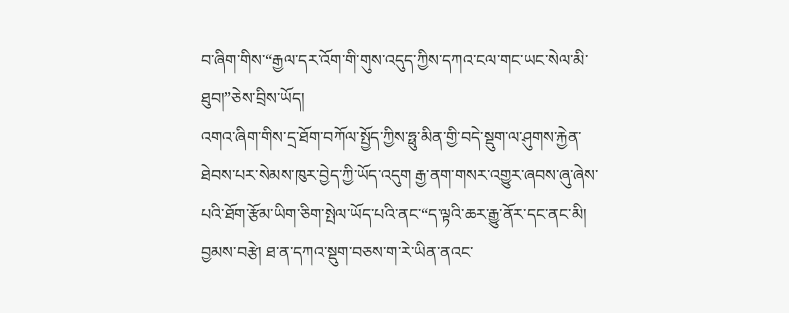བ་ཞིག་གིས་“རྒྱལ་དར་འོག་གི་གུས་འདུད་ཀྱིས་དཀའ་ངལ་གང་ཡང་སེལ་མི་ཐུབ།”ཅེས་བྲིས་ཡོད།
འགའ་ཞིག་གིས་དྲ་ཐོག་བཀོལ་སྤྱོད་ཀྱིས་ཧྥུ་མིན་གྱི་བདེ་སྡུག་ལ་ཤུགས་རྐྱེན་ཐེབས་པར་སེམས་ཁུར་བྱེད་ཀྱི་ཡོད་འདུག རྒྱ་ནག་གསར་འགྱུར་ཞབས་ཞུ་ཞེས་པའི་ཐོག་རྩོམ་ཡིག་ཅིག་སྤེལ་ཡོད་པའི་ནང་“ད་ལྟའི་ཆར་རྒྱུ་ནོར་དང་ནང་མི། བྱམས་བརྩེ། ཐ་ན་དཀའ་སྡུག་བཅས་ག་རེ་ཡིན་ནའང་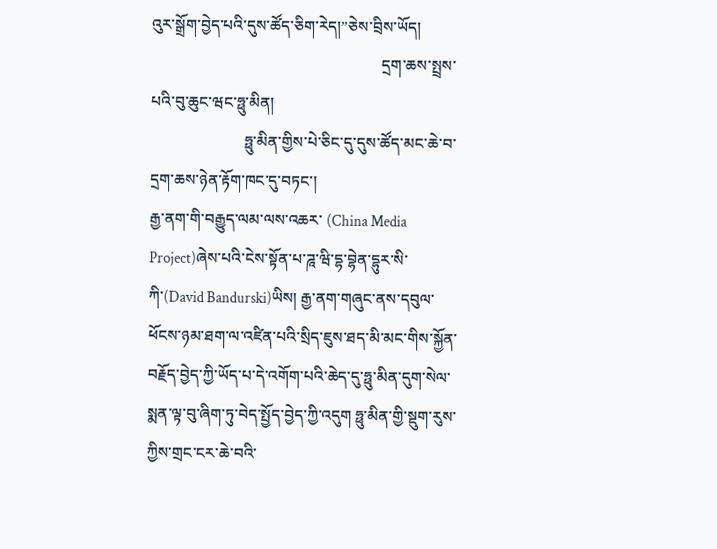འུར་སྒྲོག་བྱེད་པའི་དུས་ཚོད་ཅིག་རེད།”ཅེས་བྲིས་ཡོད།
                                                           དྲག་ཆས་སྤྲས་པའི་བུ་ཆུང་ཝང་ཧྥུ་མིན།
                        ཧྥུ་མིན་གྱིས་པེ་ཅིང་དུ་དུས་ཚོད་མང་ཆེ་བ་དྲག་ཆས་ཉེན་རྟོག་ཁང་དུ་བཏང་།
རྒྱ་ནག་གི་བརྒྱུད་ལམ་ལས་འཆར་ (China Media Project)ཞེས་པའི་ངེས་སྟོན་པ་ཌཱ་ཝི་དྷ་བྷེན་དྷུར་སི་ཀི་(David Bandurski)ཡིས། རྒྱ་ནག་གཞུང་ནས་དབུལ་ཕོངས་ཉམ་ཐག་ལ་འཛིན་པའི་སྲིད་ཇུས་ཐད་མི་མང་གིས་སྐྱོན་བརྗོད་བྱེད་ཀྱི་ཡོད་པ་དེ་འགོག་པའི་ཆེད་དུ་ཧྥུ་མིན་དུག་སེལ་སྨན་ལྟ་བུ་ཞིག་ཏུ་བེད་སྤྱོད་བྱེད་ཀྱི་འདུག ཧྥུ་མིན་གྱི་སྡུག་རུས་ཀྱིས་གྲང་ངར་ཆེ་བའི་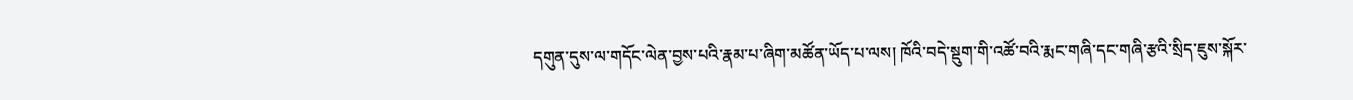དགུན་དུས་ལ་གདོང་ལེན་བྱས་པའི་རྣམ་པ་ཞིག་མཚོན་ཡོད་པ་ལས། ཁོའི་བདེ་སྡུག་གི་འཚོ་བའི་རྨང་གཞི་དང་གཞི་རྩའི་སྲིད་ཇུས་སྐོར་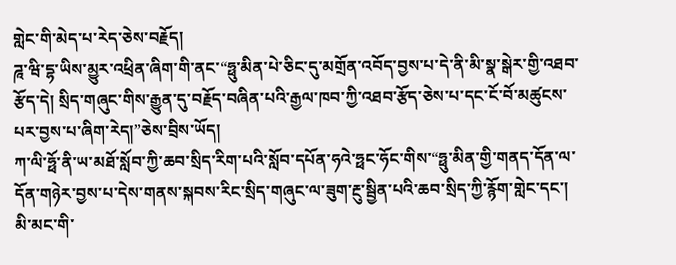གླེང་གི་མེད་པ་རེད་ཅེས་བརྗོད།
ཌཱ་ཝི་དྷ་ཡིས་མྱུར་འཕྲིན་ཞིག་གི་ནང་“ཧྥུ་མིན་པེ་ཅིང་དུ་མགྲོན་འབོད་བྱས་པ་དེ་ནི་མི་སྣ་སྒེར་གྱི་འཐབ་རྩོད་དེ། སྲིད་གཞུང་གིས་རྒྱུན་དུ་བརྗོད་བཞིན་པའི་རྒྱལ་ཁབ་ཀྱི་འཐབ་རྩོད་ཅེས་པ་དང་ངོ་བོ་མཚུངས་པར་བྱས་པ་ཞིག་རེད།”ཅེས་བྲིས་ཡོད།
ཀ་ལི་ཧྥོ་ནི་ཡ་མཐོ་སློབ་ཀྱི་ཆབ་སྲིད་རིག་པའི་སློབ་དཔོན་ཧའེ་ཧྥང་ཧོང་གིས་“ཧྥུ་མིན་གྱི་གནད་དོན་ལ་དོན་གཉེར་བྱས་པ་དེས་གནས་སྐབས་རིང་སྲིད་གཞུང་ལ་ཟུག་རྔུ་སྦྱིན་པའི་ཆབ་སྲིད་ཀྱི་རྙོག་གླེང་དང་། མི་མང་གི་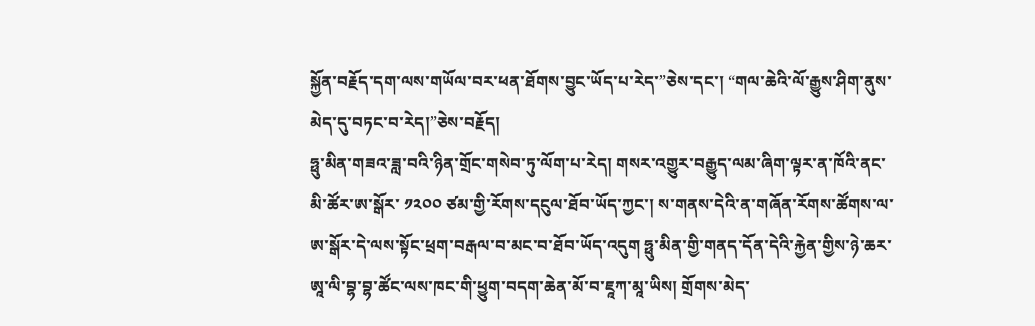སྐྱོན་བརྗོད་དག་ལས་གཡོལ་བར་ཕན་ཐོགས་བྱུང་ཡོད་པ་རེད་”ཅེས་དང་། “གལ་ཆེའི་ལོ་རྒྱུས་ཤིག་ནུས་མེད་དུ་བཏང་བ་རེད།”ཅེས་བརྗོད།
ཧྥུ་མིན་གཟའ་ཟླ་བའི་ཉིན་གྲོང་གསེབ་ཏུ་ལོག་པ་རེད། གསར་འགྱུར་བརྒྱུད་ལམ་ཞིག་ལྟར་ན་ཁོའི་ནང་མི་ཚོར་ཨ་སྒོར་ ༡༢༠༠ ཙམ་གྱི་རོགས་དངུལ་ཐོབ་ཡོད་ཀྱང་། ས་གནས་དེའི་ན་གཞོན་རོགས་ཚོགས་ལ་ཨ་སྒོར་དེ་ལས་སྟོང་ཕྲག་བརྒལ་བ་མང་བ་ཐོབ་ཡོད་འདུག ཧྥུ་མིན་གྱི་གནད་དོན་དེའི་རྐྱེན་གྱིས་ཉེ་ཆར་ཨཱ་ལི་བྷ་བྷ་ཚོང་ལས་ཁང་གི་ཕྱུག་བདག་ཆེན་མོ་བ་ཇཱཀ་མཱ་ཡིས། གྲོགས་མེད་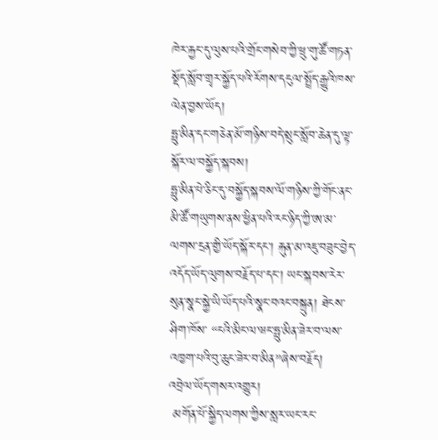ཁེར་རྐྱང་དུ་ལུས་པའི་གྲོང་གསེབ་ཀྱི་ཕྲུ་གུ་ཚོ་གཏན་སྡོད་སློབ་གྲྭར་སྐྱོད་པའི་རོགས་དངུལ་སྤྲོད་རྒྱུའི་ཁས་ལེན་བྱས་ཡོད།
ཧྥུ་མིན་དང་གཅེན་མོ་གཉིས་བདེ་སྲུང་སློབ་ཆེན་དུ་ལྟ་སྐོར་ལ་བསྐྱོད་སྐབས།
ཧྥུ་མིན་པེ་ཅིང་དུ་བསྐྱོད་སྐབས་ལོ་གཉིས་ཀྱི་གོང་ནང་མི་ཚོ་གཡུགས་ནས་ཕྱིན་པའི་རང་ཉིད་ཀྱི་ཨ་མ་ལགས་དྲན་གྱི་ཡོད་སྐོར་དང་། རྐུན་མ་འཇུ་བཟུང་བྱེད་འདོད་ཡོད་ལུགས་བརྗོད་པ་དང་། ཡང་སྐབས་རེར་སུན་སྣང་སྐྱེ་ཡི་ཡོད་པའི་སྣང་བའང་བསྐྲུན། ཐེངས་ཤིག་ཁོས་ “ངའི་མིང་ལ་ཝང་ཧྥུ་མིན་ཟེར་བ་ལས་འཁྱག་པའི་བུ་ཆུང་ཟེར་བ་མིན”ཞེས་བརྗོད།
འབྲེལ་ཡོད་གསར་འགྱུར།
 མགོན་པོ་སྐྱིད་ལགས་ཀྱིས་སླར་ཡང་རང་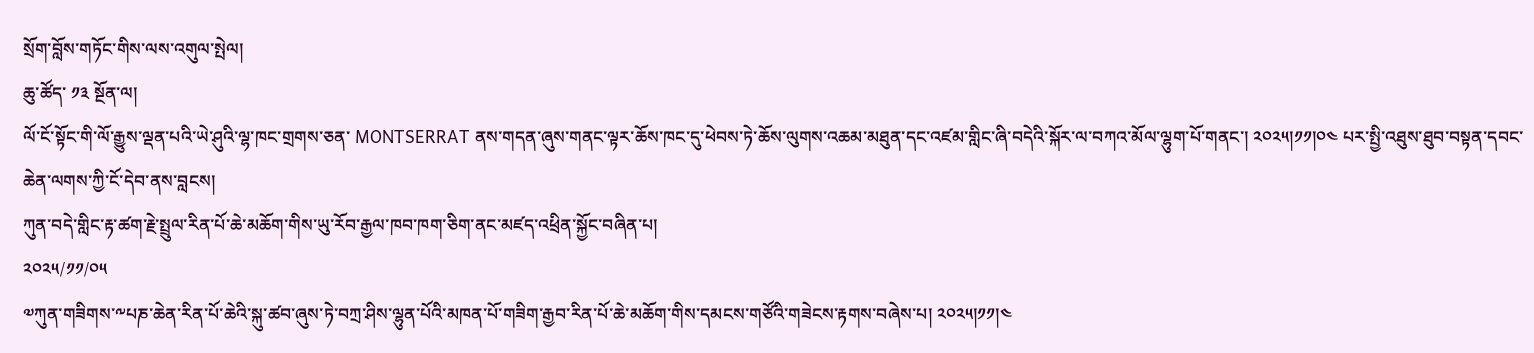སྲོག་བློས་གཏོང་གིས་ལས་འགུལ་སྤེལ།
ཆུ་ཚོད་ ༡༣ སྔོན་ལ།
ལོ་ངོ་སྟོང་གི་ལོ་རྒྱུས་ལྡན་པའི་ཡེ་ཤུའི་ལྷ་ཁང་གྲགས་ཅན་ MONTSERRAT ནས་གདན་ཞུས་གནང་ལྟར་ཆོས་ཁང་དུ་ཕེབས་ཏེ་ཆོས་ལུགས་འཆམ་མཐུན་དང་འཛམ་གླིང་ཞི་བདེའི་སྐོར་ལ་བཀའ་མོལ་ལྷུག་པོ་གནང་། ༢༠༢༥།༡༡།༠༤ པར་སྤྱི་འཐུས་ཐུབ་བསྟན་དབང་ཆེན་ལགས་ཀྱི་ངོ་དེབ་ནས་བླངས།
ཀུན་བདེ་གླིང་རྟ་ཚག་རྗེ་སྤྲུལ་རིན་པོ་ཆེ་མཆོག་གིས་ཡུ་རོབ་རྒྱལ་ཁབ་ཁག་ཅིག་ནང་མཛད་འཕྲིན་སྐྱོང་བཞིན་པ།
༢༠༢༥/༡༡/༠༥
༧ཀུན་གཟིགས་༸པཎ་ཆེན་རིན་པོ་ཆེའི་སྐུ་ཚབ་ཞུས་ཏེ་བཀྲ་ཤིས་ལྷུན་པོའི་མཁན་པོ་གཟིག་རྒྱབ་རིན་པོ་ཆེ་མཆོག་གིས་དམངས་གཙོའི་གཟེངས་རྟགས་བཞེས་པ། ༢༠༢༥།༡༡།༤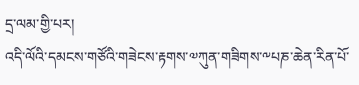དྲ་ལམ་གྱི་པར།
འདི་ལོའི་དམངས་གཙོའི་གཟེངས་རྟགས་༧ཀུན་གཟིགས་༸པཎ་ཆེན་རིན་པོ་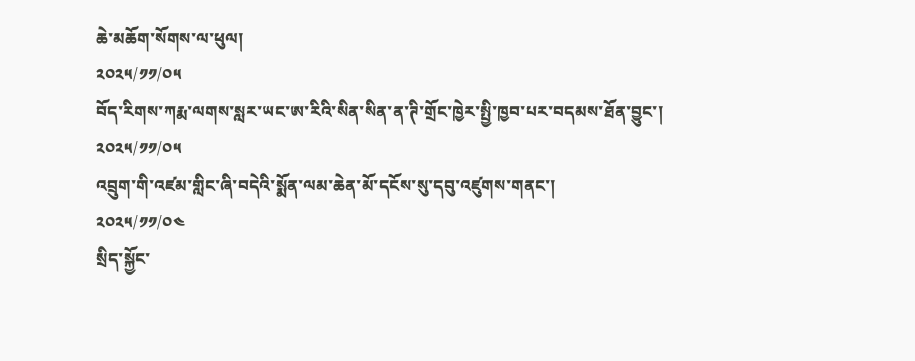ཆེ་མཆོག་སོགས་ལ་ཕུལ།
༢༠༢༥/༡༡/༠༥
བོད་རིགས་ཀརྨ་ལགས་སླར་ཡང་ཨ་རིའི་སིན་སིན་ན་ཊི་གྲོང་ཁྱེར་སྤྱི་ཁྱབ་པར་བདམས་ཐོན་བྱུང་།
༢༠༢༥/༡༡/༠༥
འབྲུག་གི་འཛམ་གླིང་ཞི་བདེའི་སྨོན་ལམ་ཆེན་མོ་དངོས་སུ་དབུ་འཛུགས་གནང་།
༢༠༢༥/༡༡/༠༤
སྲིད་སྐྱོང་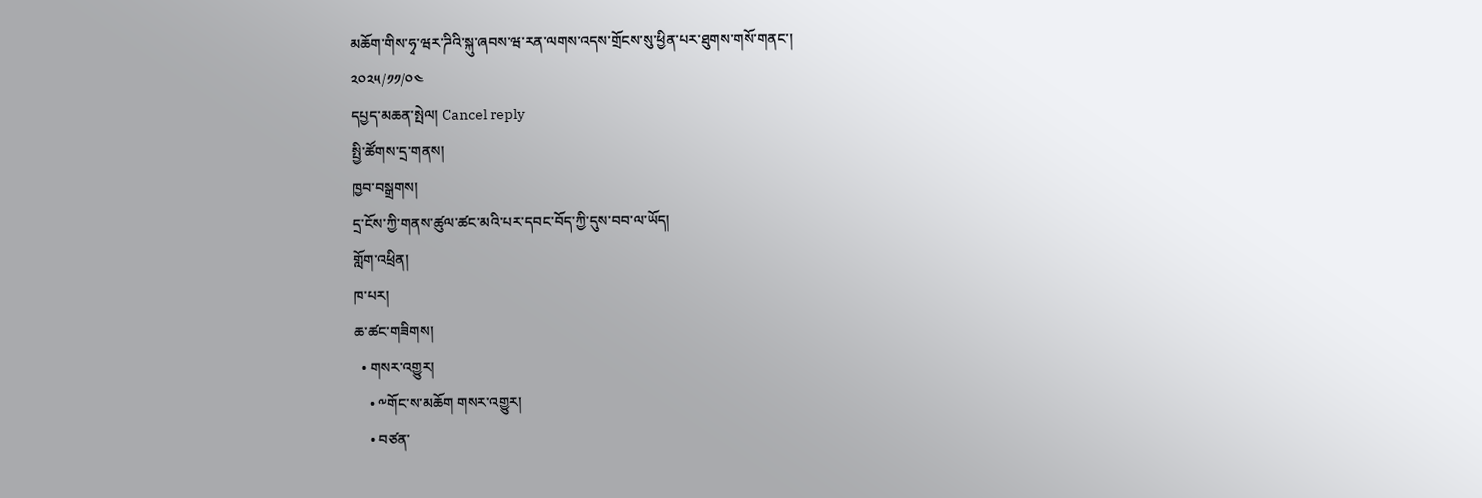མཆོག་གིས་ཧྭ་ཝར་ཌིའི་སྐུ་ཞབས་ཝ་རན་ལགས་འདས་གྲོངས་སུ་ཕྱིན་པར་ཐུགས་གསོ་གནང་།
༢༠༢༥/༡༡/༠༤
དཔྱད་མཆན་སྤེལ། Cancel reply
སྤྱི་ཚོགས་དྲ་གནས།
ཁྱབ་བསྒྲགས།
དྲ་ངོས་ཀྱི་གནས་ཚུལ་ཚང་མའི་པར་དབང་བོད་ཀྱི་དུས་བབ་ལ་ཡོད།
གློག་འཕྲིན།
ཁ་པར།
ཆ་ཚང་གཟིགས།
  • གསར་འགྱུར།
    • ༸གོང་ས་མཆོག གསར་འགྱུར།
    • བཙན་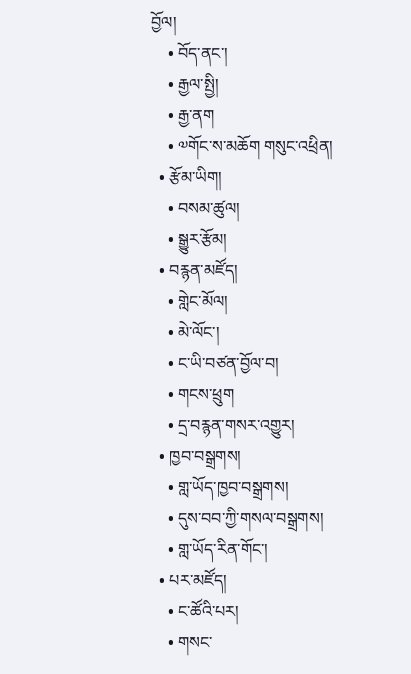བྱོལ།
    • བོད་ནང་།
    • རྒྱལ་སྤྱི།
    • རྒྱ་ནག
    • ༧གོང་ས་མཆོག གསུང་འཕྲིན།
  • རྩོམ་ཡིག།
    • བསམ་ཚུལ།
    • སྒྱུར་རྩོམ།
  • བརྙན་མཛོད།
    • གླེང་མོལ།
    • མེ་ལོང་།
    • ང་ཡི་བཙན་བྱོལ་བ།
    • གངས་ཕྲུག
    • དྲ་བརྙན་གསར་འགྱུར།
  • ཁྱབ་བསྒྲགས།
    • གླ་ཡོད་ཁྱབ་བསྒྲགས།
    • དུས་བབ་ཀྱི་གསལ་བསྒྲགས།
    • གླ་ཡོད་རིན་གོང་།
  • པར་མཛོད།
    • ང་ཚོའི་པར།
    • གསང་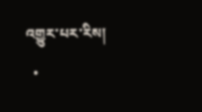འགྱུར་པར་རིས།
  •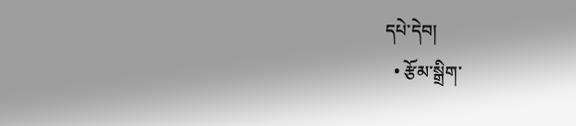དཔེ་དེབ།
  • རྩོམ་སྒྲིག་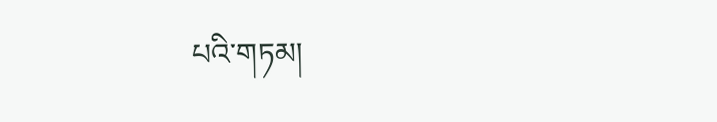པའི་གཏམ།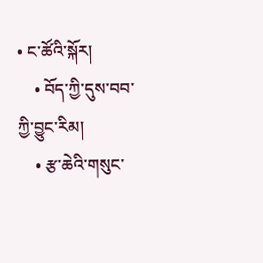• ང་ཚོའི་སྐོར།
    • བོད་ཀྱི་དུས་བབ་ཀྱི་བྱུང་རིམ།
    • རྩ་ཆེའི་གསུང་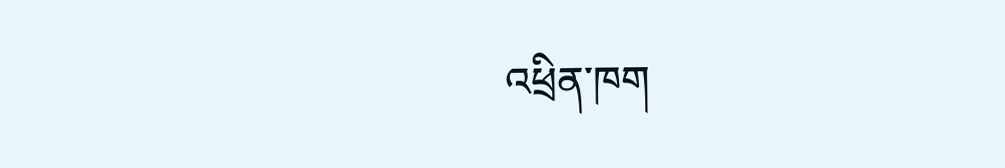འཕྲིན་ཁག